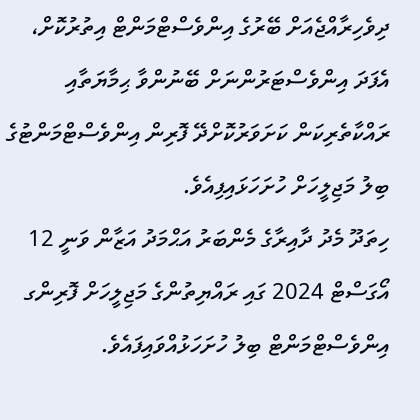ދިވެހިރާއްޖެއަށް ބޭރުގެ އިންވެސްޓްމަންޓް އިތުރުކޮށް، އެފަދަ އިންވެސްޓަރުންނަށް ބޭނުންވާ ޙިމާޔަތާއި ރައްކާތެރިކަން ކަށަވަރުކޮށްދޭ ފޮރިން އިންވެސްޓްމަންޓުގެ ބިލު މަޖިލީހަށް ހުށަހަޅައިފިއެވެ.
ހިތަދޫ މެދު ދާއިރާގެ މެންބަރު އަޙްމަދު އަޒާން ވަނީ 12 އޯގަސްޓް 2024 ގައި ރައްޔިތުންގެ މަޖިލީހަށް ފޮރިންގ އިންވެސްޓްމަންޓް ބިލު ހުށަހަޅުއްވައިފައެވެ.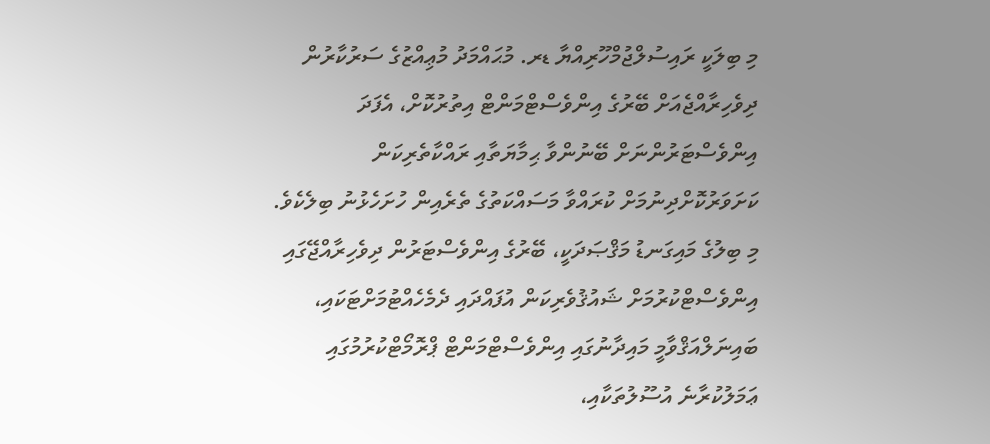މި ބިލަކީ ރައިސުލްޖުމްހޫރިއްޔާ ޑރ. މުޙައްމަދު މުޢިއްޒުގެ ސަރުކާރުން ދިވެހިރާއްޖެއަށް ބޭރުގެ އިންވެސްޓްމަންޓް އިތުރުކޮށް، އެފަދަ އިންވެސްޓަރުންނަށް ބޭނުންވާ ޙިމާޔަތާއި ރައްކާތެރިކަން ކަށަވަރުކޮށްދިނުމަށް ކުރައްވާ މަސައްކަތުގެ ތެރެއިން ހުށަހެޅުނު ބިލެކެވެ.
މި ބިލުގެ މައިގަނޑު މަޤްޞަދަކީ، ބޭރުގެ އިންވެސްޓަރުން ދިވެހިރާއްޖޭގައި އިންވެސްޓްކުރުމަށް ޝައުޤުވެރިކަން އުފައްދައި ދެމެހެއްޓުމަށްޓަކައި، ބައިނަލްއަޤްވާމީ މައިދާނުގައި އިންވެސްޓްމަންޓް ޕްރޮމޯޓްކުރުމުގައި ޢަމަލުކުރާނެ އުސޫލުތަކާއި،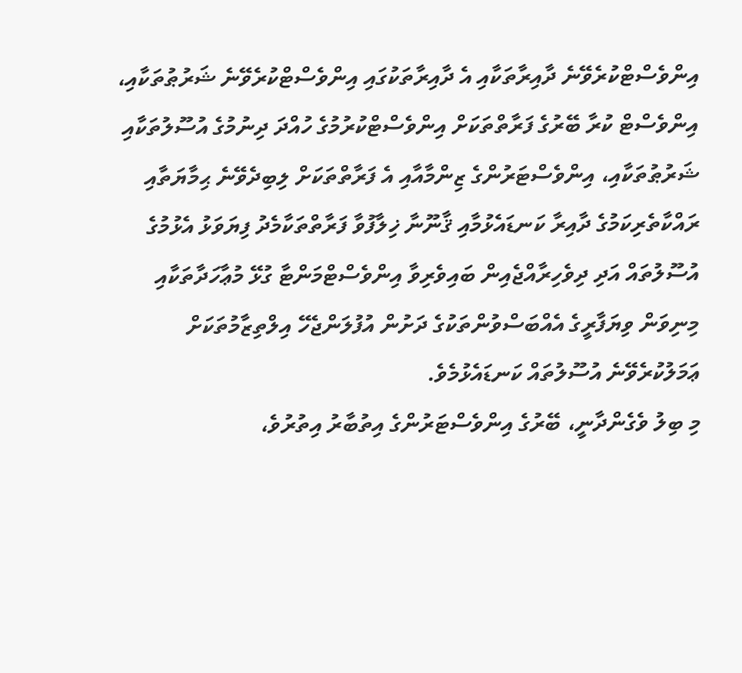އިންވެސްޓްކުރެވޭނެ ދާއިރާތަކާއި އެ ދާއިރާތަކުގައި އިންވެސްޓްކުރެވޭނެ ޝަރުޠުތަކާއި، އިންވެސްޓް ކުރާ ބޭރުގެ ފަރާތްތަކަށް އިންވެސްޓްކުރުމުގެ ހުއްދަ ދިނުމުގެ އުސޫލުތަކާއި ޝަރުޠުތަކާއި، އިންވެސްޓަރުންގެ ޒިންމާއާއި އެ ފަރާތްތަކަށް ލިބިދެވޭނެ ޙިމާޔަތާއި ރައްކާތެރިކަމުގެ ދާއިރާ ކަނޑައެޅުމާއި ޤާނޫނާ ޚިލާފުވާ ފަރާތްތަކާމެދު ފިޔަވަޅު އެޅުމުގެ އުސޫލުތައް އަދި ދިވެހިރާއްޖެއިން ބައިވެރިވާ އިންވެސްޓްމަންޓާ ގުޅޭ މުޢާހަދާތަކާއި މިނިވަން ވިޔަފާރީގެ އެއްބަސްވުންތަކުގެ ދަށުން އުފުލަންޖެހޭ އިލްތިޒާމުތަކަށް ޢަމަލުކުރެވޭނެ އުސޫލުތައް ކަނޑައެޅުމެވެ.
މި ބިލު ވެގެންދާނީ، ބޭރުގެ އިންވެސްޓަރުންގެ އިތުބާރު އިތުރުވެ،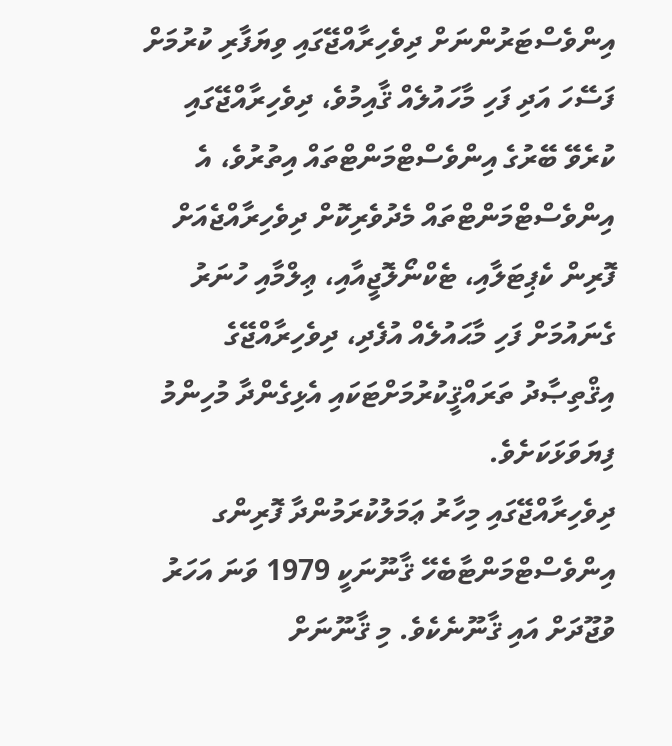އިންވެސްޓަރުންނަށް ދިވެހިރާއްޖޭގައި ވިޔަފާރި ކުރުމަށް ފަސޭހަ އަދި ފަހި މާހައުލެއް ޤާއިމުވެ، ދިވެހިރާއްޖޭގައި ކުރެވޭ ބޭރުގެ އިންވެސްޓްމަންޓްތައް އިތުރުވެ، އެ އިންވެސްޓްމަންޓްތައް މެދުވެރިކޮށް ދިވެހިރާއްޖެއަށް ފޮރިން ކެޕިޓަލާއި، ޓެކްނޯލޮޖީއާއި، ޢިލްމާއި ހުނަރު ގެނައުމަށް ފަހި މާޙައުލެއް އުފެދި، ދިވެހިރާއްޖޭގެ އިޤްތިޞާދު ތަރައްޤީކުރުމަށްޓަކައި އެޅިގެންދާ މުހިންމު ފިޔަވަޅަކަށެވެ.
ދިވެހިރާއްޖޭގައި މިހާރު ޢަމަލުކުރަމުންދާ ފޮރިންގ އިންވެސްޓްމަންޓާބެހޭ ޤާނޫނަކީ 1979 ވަނަ އަހަރު ވުޖޫދަށް އައި ޤާނޫނެކެވެ. މި ޤާނޫނަށް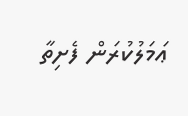ޢަމަލުކުރަން ފެށިތާ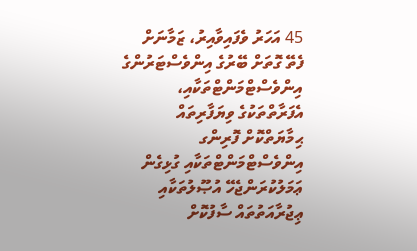45 އަހަރު ވެފައިވާއިރު، ޒަމާނަށް ފެތޭ ގޮތަށް ބޭރުގެ އިންވެސްޓަރުންގެ އިންވެސްޓްމަންޓްތަކާއި، އެފަރާތްތަކުގެ ވިޔަފާރިތައް ޙިމާޔަތްކޮށް ފޮރިންގ އިންވެސްޓްމަންޓްތަކާއި ގުޅިގެން ޢަމަލުކުރަންޖެހޭ އުޞޫލުތަކާއި ޢިޖުރާއަތުތައް ސާފުކޮށް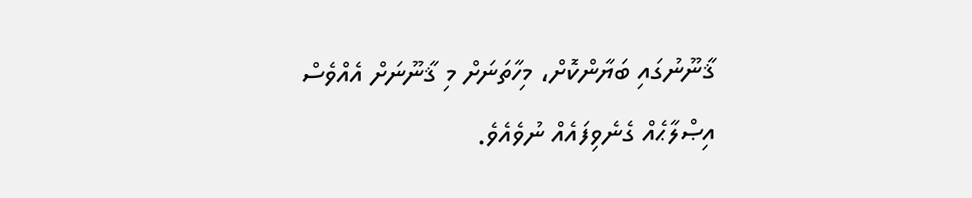ޤާނޫނުގައި ބަޔާންކޮށް، މިހާތަނަށް މި ޤާނޫނަށް އެއްވެސް އިޞްލާޙެއް ގެނެވިފައެއް ނުވެއެވެ.